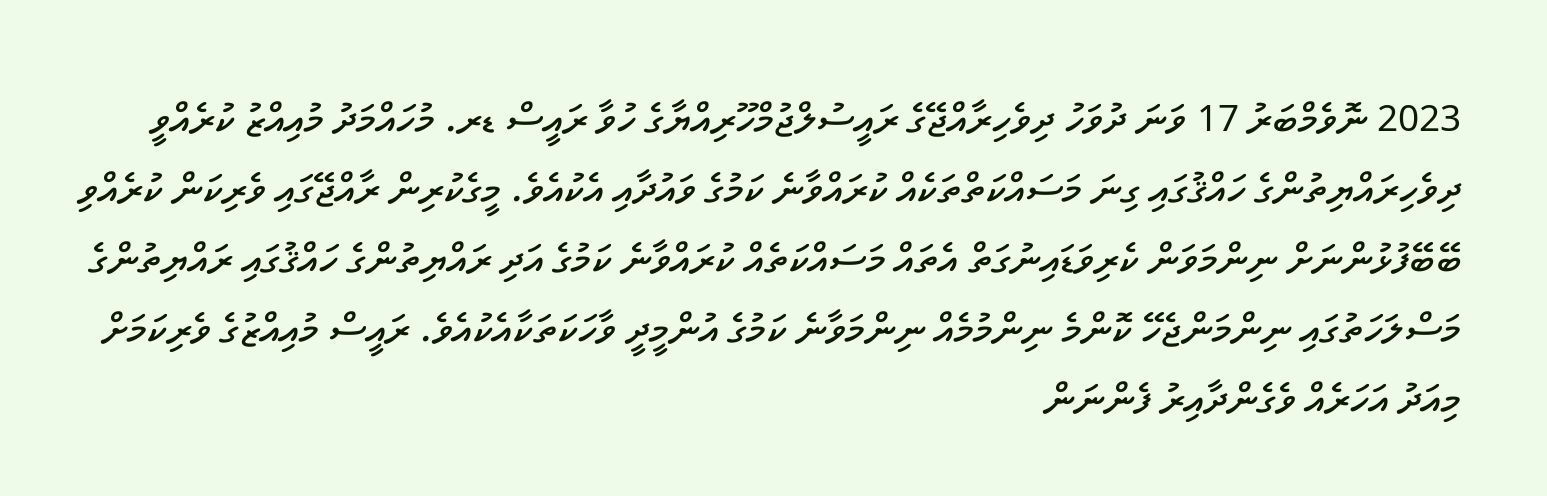2023 ނޮވެމްބަރު 17 ވަނަ ދުވަހު ދިވެހިރާއްޖޭގެ ރައީސުލްޖުމްހޫރިއްޔާގެ ހުވާ ރައީސް ޑރ. މުހައްމަދު މުއިއްޒު ކުރެއްވީ ދިވެހިރައްޔިތުންގެ ހައްޤުގައި ގިނަ މަސައްކަތްތަކެއް ކުރައްވާނެ ކަމުގެ ވައުދާއި އެކުއެވެ. މީގެކުރިން ރާއްޖޭގައި ވެރިކަން ކުރެއްވި ބޭބޭފުޅުންނަށް ނިންމަވަން ކެރިވަޑައިނުގަތް އެތައް މަސައްކަތެއް ކުރައްވާނެ ކަމުގެ އަދި ރައްޔިތުންގެ ހައްޤުގައި ރައްޔިތުންގެ މަސްލަހަތުގައި ނިންމަންޖެހޭ ކޮންމެ ނިންމުމެއް ނިންމަވާނެ ކަމުގެ އުންމީދީ ވާހަކަތަކާއެކުއެވެ. ރައީސް މުއިއްޒުގެ ވެރިކަމަށް މިއަދު އަހަރެއް ވެގެންދާއިރު ފެންނަން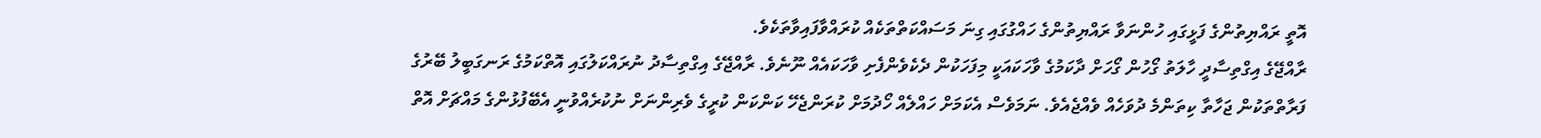އޮތީ ރައްޔިތުންގެ ފަޅީގައި ހުންނަވާ ރައްޔިތުންގެ ހައްގުގައި ގިނަ މަސައްކަތްތަކެއް ކުރައްވާފައިވާތަކެވެ.
ރާއްޖޭގެ އިގްތިސާދީ ހާލަތު ގޯހުން ގޯހަށް ދާކަމުގެ ވާހަކައަކީ މިފަހަކުން ދެކެވެންފެށި ވާހަކައެއް ނޫނެވެ. ރާއްޖޭގެ އިގްތިސާދު ނުރައްކަލުގައި އޮތްކަމުގެ ރަނގަބީލު ބޭރުގެ ފަރާތްތަކުން ޖަހާތާ ކިތަންމެ ދުވަހެއް ވެއްޖެއެވެ. ނަމަވެސް އެކަމަށް ހައްލެއް ހޯދުމަށް ކުރަންޖެހޭ ކަންކަން ކުރީގެ ވެރިންނަށް ނުކުރެއްވުނީ އެބޭފުޅުންގެ މައްޗަށް އޮތް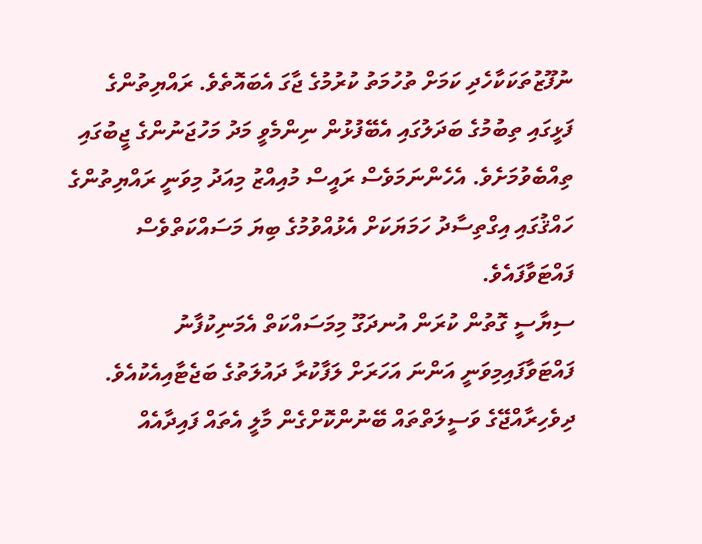ނުފޫޒުތަކަކާހެދި ކަމަށް ތުހުމަތު ކުރުމުގެ ޖާގަ އެބައޮތެވެ. ރައްޔިތުންގެ ފަޅީގައި ތިބުމުގެ ބަދަލުގައި އެބޭފުޅުން ނިންމެވީ މަދު މަހުޖަނުންގެ ޖީބުގައި ތިއްބެވުމަށެވެ. އެހެންނަމަވެސް ރައީސް މުއިއްޒު މިއަދު މިވަނީ ރައްޔިތުންގެ ހައްޤުގައި އިގްތިސާދު ހަމަޔަކަށް އެޅުއްވުމުގެ ބިޔަ މަސައްކަތްވެސް ފައްޓަވާފައެވެ.
ސިޔާސީ ގޮތުން ކުރަން އުނދަގޫ މިމަސައްކަތް އެމަނިކުފާނު ފައްޓަވާފައިމިވަނީ އަންނަ އަހަރަށް ލަފާކުރާ ދައުލަތުގެ ބަޖެޓާއިއެކުއެވެ. ދިވެހިރާއްޖޭގެ ވަސީލަތްތައް ބޭނުންކޮށްގެން މާލީ އެތައް ފައިދާއެއް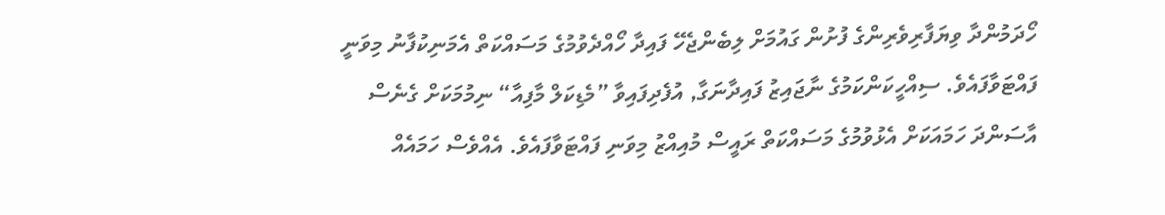ހޯދަމުންދާ ވިޔަފާރިވެރިންގެ ފުށުން ގައުމަށް ލިބެންޖެހޭ ފައިދާ ހޯއްދެވުމުގެ މަސައްކަތް އެމަނިކުފާނު މިވަނީ ފައްޓަވާފައެވެ. ސިއްހީކަންކަމުގެ ނާޖައިޒު ފައިދާނަގާ, އުފެދިފައިވާ ”މެޑިކަލް މާފިއާ“ ނިމުމަކަށް ގެނެސް އާސަންދަ ހަމައަކަށް އެޅުވުމުގެ މަސައްކަތް ރައީސް މުއިއްޒު މިވަނި ފައްޓަވާފައެވެ. އެއްވެސް ހަމައެއް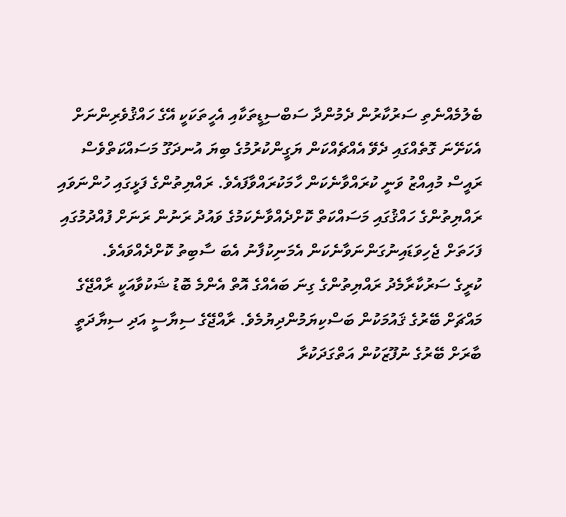ބެލުމެއްނެތި ސަރުކާރުން ދެމުންދާ ސަބްސިޑީތަކާއި އެހީތަކަކީ އޭގެ ހައްޤުވެރިންނަށް އެކަށޭނަ ގޮތެއްގައި ދެވޭ އެއްޗެއްކަން ޔަގީންކުރުމުގެ ބިޔަ އުނދަގޫ މަސައްކަތްވެސް ރައީސް މުއިއްޒު ވަނީ ކުރައްވާނެކަން ހާމަކުރައްވާފައެވެ. ރައްޔިތުންގެ ފަޅީގައި ހުންނަވައި ރައްޔިތުންގެ ހައްޤުގައި މަސައްކަތް ކޮށްދެއްވާނެކަމުގެ ވައުދު ރަނުން ރަނަށް ފުއްދުމުގައި ފަހަތަށް ޖެހިވަޑައިނުގަންނަވާނެކަން އެމަނިކުފާނު އެބަ ސާބިތު ކޮށްދެއްވައެވެ.
ކުރީގެ ސަރުކާރާމެދު ރައްޔިތުންގެ ގިނަ ބައެއްގެ އޮތް އެންމެ ބޮޑު ޝަކުވާއަކީ ރާއްޖޭގެ މައްޗަށް ބޭރުގެ ޤައުމަކުން ބަސްކިޔަމުންދިޔުމެވެ. ރާއްޖޭގެ ސިޔާސީ އަދި ސިޔާދަތީ ބާރަށް ބޭރުގެ ނުފޫޒަކުން އަތްގަދަކުރާ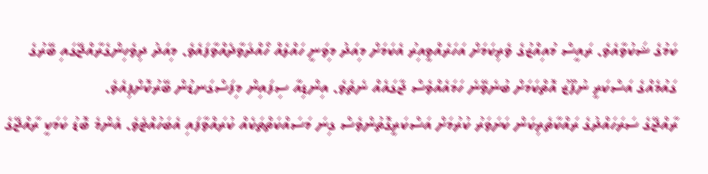ކަމުގެ ޝަކުވާއެވެ. ރައީސް މުއިއްޒުގެ ވެރިކަމަށް އަހަރެއްވީއިރު އެކަމަށް މިއަދު މިވަނީ ހައްލެއް ހޯއްދަވާދެއްވާފައެވެ. މިއަދު ދިވެހިންގެރާއްޖޭގައި ބޭރުގެ ގައުމެއްގެ އަސްކަރީ ނުފޫޒު އޮތްކަމަށް ބުނެވޭނެ ހަމައެއްވެސް ޖާގައެއް ނެތެވެ. އިންޑިއާ ސިފައިން މިފަސްގަނޑުން ބޭރުކޮށްފިއެވެ.
ރާއްޖޭގެ ސަރަހައްދުގެ ރައްކާތެރިކަން ކަށަވަރު ކުރުމަށް އަސްކަރީގޮތުންވެސް ގިނަ މަސައްކަތްތަކެއް ކުރައްވާފައި އެބަހުއްޓެވެ. އެންމެ ބޮޑު ކަމަކީ ރާއްޖޭގެ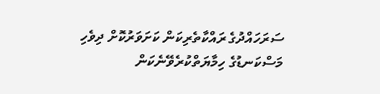ސަރަހައްދުގެ ރައްކާތެރިކަން ކަށަވަރުކޮށް ދިވެހި މަސްކަނޑުގެ ހިމާޔަތްކުރެވޭނެކަން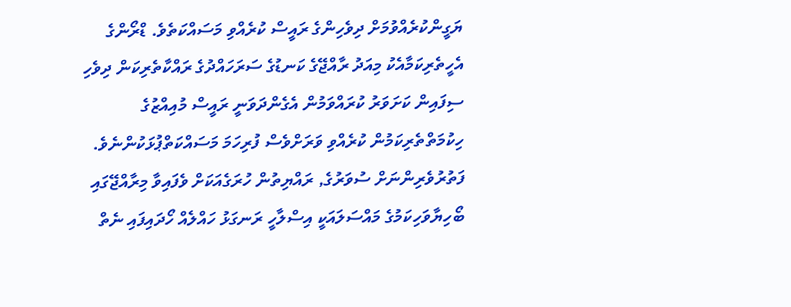ޔަގީންކުރެއްވުމަށް ދިވެހިންގެ ރައީސް ކުރެއްވި މަސައްކަތެވެ. ޑްރޯންގެ އެހީތެރިކަމާއެކު މިއަދު ރާއްޖޭގެ ކަނޑުގެ ސަރަހައްދުގެ ރައްކާތެރިކަން ދިވެހި ސިފައިން ކަށަވަރު ކުރައްވަމުން އެގެންދަވަނީ ރައީސް މުއިއްޒުގެ ހިކުމަތްތެރިކަމުން ކުރެއްވި ވަރަށްވެސް ފުރިހަމަ މަސައްކަތްޕުޅަކުންނެވެ.
ފަތުރުވެރިންނަށް ސުވަރުގެ, ރައްޔިތުން ހުރަގެއަކަށް ވެފައިވާ މިރާއްޖޭގައި ބޯހިޔާވަހިކަމުގެ މައްސަލައަކީ އިސްލާހީ ރަނގަޅު ހައްލެއް ހޯދައިފައި ނެތް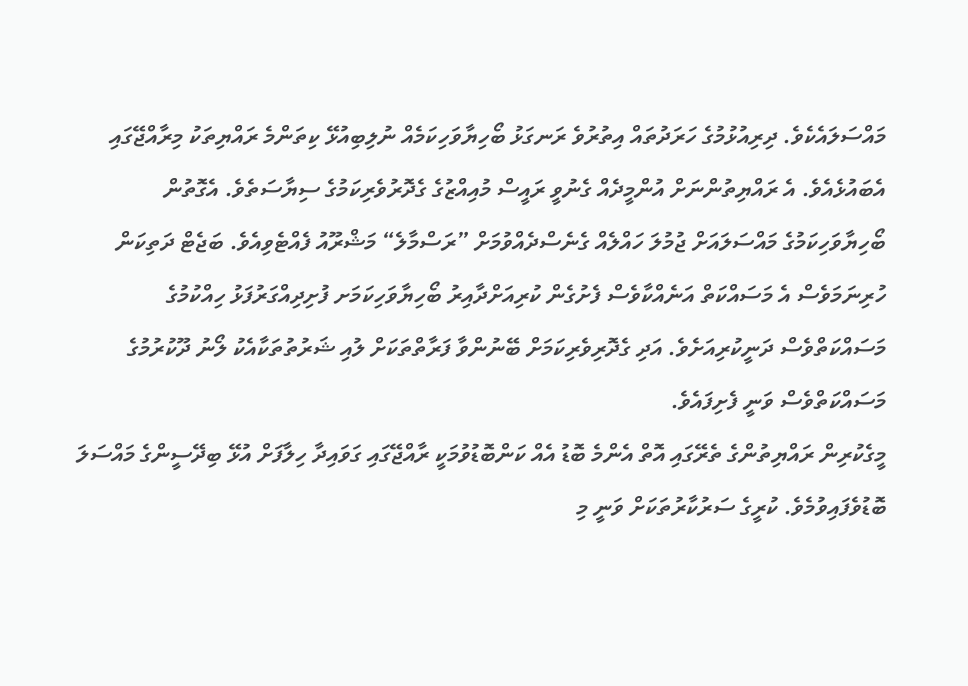މައްސަލައެކެވެ. ދިރިއުޅުމުގެ ހަރަދުތައް އިތުރުވެ ރަނގަޅު ބޯހިޔާވަހިކަމެއް ނުލިބިއުޅޭ ކިތަންމެ ރައްޔިތަކު މިރާއްޖޭގައި އެބައުޅެއެވެ. އެ ރައްޔިތުންނަށް އުންމީދެއް ގެނުވީ ރައީސް މުއިއްޒުގެ ގެދޮރުވެރިކަމުގެ ސިޔާސަތެވެ. އެގޮތުން ބޯހިޔާވަހިކަމުގެ މައްސަލައަށް ޖުމުލަ ހައްލެއް ގެނެސްދެއްވުމަށް ”ރަސްމާލެ“ މަޝްރޫއު ފެއްޓެވިއެވެ. ބަޖެޓް ދަތިކަން ހުރިނަމަވެސް އެ މަސައްކަތް އަނެއްކާވެސް ފެށުގެން ކުރިއަށްދާއިރު ބޯހިޔާވަހިކަމަށ ފުށިދިއްގަރުފަޅު ހިއްކުމުގެ މަސައްކަތްވެސް ދަނީކުރިއަށެވެ. އަދި ގެދޮރިވެރިކަމަށް ބޭނުންވާ ފަރާތްތަކަށް ލުއި ޝަރުތުތަކާއެކު ލޯނު ދޫކުރުމުގެ މަސައްކަތްވެސް ވަނީ ފެށިފައެވެ.
މީގެކުރިން ރައްޔިތުންގެ ތެރޭގައި އޮތް އެންމެ ބޮޑު އެއް ކަންބޮޑުވުމަކީ ރާއްޖޭގައި ގަވައިދާ ހިލާފަށް އުޅޭ ބިދޭސީންގެ މައްސަލަ ބޮޑުވެފައިވުމެވެ. ކުރީގެ ސަރުކާރުތަކަށް ވަނީ މި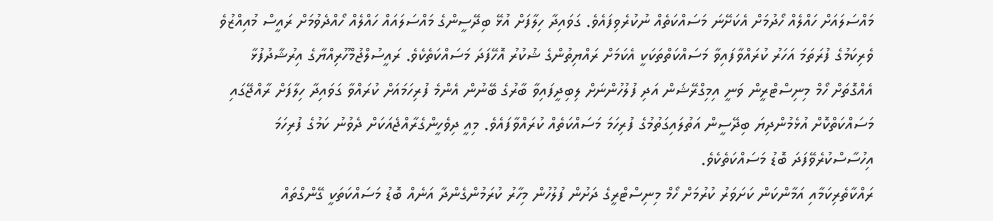މައްސަލައަށް ހައްލެއް ހޯދުމަށް އެކަށޭނަ މަސައްކަތެއް ނުކުރެވިފައެވެ. ގަވައިދާ ހިލާފަށް އުޅޭ ބިދޭސީންގެ މައްސަލައައް ހައްލެއް ހޯއްދެވުމަށް ރައީސް މުއިއްޒުވެ ވެރިކަމުގެ ފުރަތަމަ އަހަރު ކުރައްވާފައިވާ މަސައްކަތްތަކަކީ އެކަމަށް ރައްޔިތުންގެ ޝުކުރު އޮހޭފަދަ މަސައްކަތެކެވެ. ރައީސުލްޖުމްހޫރިއްޔާގެ އިރުޝާދުފުޅާ އެއްގޮތަށް ހޯމް މިނިސްޓްރީން ވަނީ އިމިގްރޭޝަން އަދި ފުލުހުންނަށް ލިބިދީފައިވާ ބާރުގެ ބޭނުން އެންމެ ފުރިހަމައަށް ކުރައްވާ ގަވައިދާ ހިލާފަށް ރާއްޖޭގައި މަސައްކަތްކޮށް އުޅެމުންދިޔަ ބިދޭސީން އަތުލައިގަތުމުގެ ފުރިހަމަ މަސައްކަތެއް ކުރައްވާފައެވެ. މިއީ ދިވެހީންގެރާއްޖެއަކަށް ދެވުނު ކަމުގެ ފުރިހަމަ އިހުސާސްކުރެވޭފަދަ ބޮޑު މަސައްކަތެކެވެ.
ރައްކާތެރިކަމާއި އަމާންކަން ކަށަވަރު ކުރުމަށް ހޯމް މިނިސްޓްރީގެ ދަށުން ފުލުހުން މިހާރު ކުރަމުންގެންދާ އަނެއް ބޮޑު މަސައްކަތަކީ ގޭންގްތައް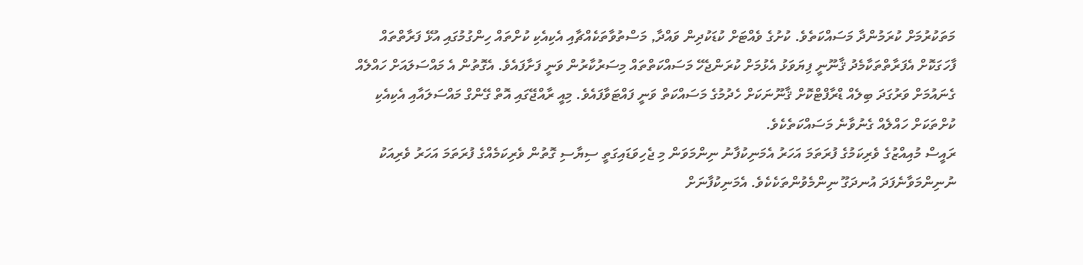މަތަކުރުމަށް ކުރަމުންދާ މަސައްކަތެވެ. ކުށުގެ ވެއްޓަށް ކުޑަކުދިން ވައްދާ, މަސްތުވާތަކެއްޗާއި އެކިއެކި ކުށްތައް ހިންގުމުގައި އުޅޭ ފަރާތްތައް ފާހަގަކޮށް އެފަރާތްތަކާމެދު ޤާނޫނީ ފިޔަވަޅު އެޅުމަށް ކުރަންޖެހޭ މަސައްކަތްތައް މިސަރުކާރުން ވަނީ ފަށާފައެވެ. އެގޮތުން އެ މައްސަލައަށް ހައްލެއް ގެނައުމަށް ވަރުގަދަ ބިލެއް ޑްރާފްޓްކޮށް ޤާނޫނަކަށް ހެދުމުގެ މަސައްކަތް ވަނީ ފައްޓަވާފައެވެ. މިއީ ރާއްޖޭގައި އޮތް ގޭންގް މައްސަލައާއި އެކިއެކި ކުށްތަކަށް ހައްލެއް ގެނުވާނެ މަސައްކަތެކެވެ.
ރައީސް މުއިއްޒުގެ ވެރިކަމުގެ ފުރަތަމަ އަހަރު އެމަނިކުފާނު ނިންމަވަން މި ޖެހިވަޑައިގަތީ ސިޔާސި ގޮތުން ވެރިކަމެއްގެ ފުރަތަމަ އަހަރު ވެރިއަކު ނުނިންމަވާނެފަދަ އުނދަގޫ ނިންމެވުންތަކެކެވެ. އެމަނިކުފާނަށް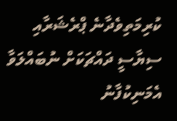ކުރިމަތިވެދާނެ ޕްރެޝަރާއި ސިޔާސީ ދައްޗަކަށް ނުބައްލަވާ އެމަނިކުފާނު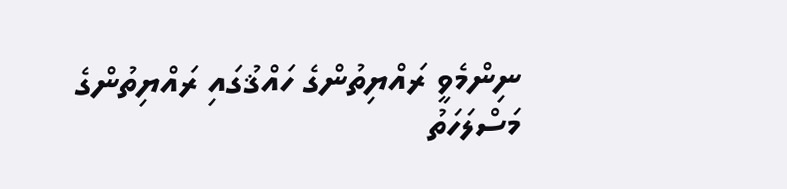ނިންމެވީ ރައްޔިތުންގެ ހައްޤުގައި ރައްޔިތުންގެ މަސްލަހަތު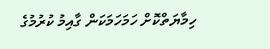ހިމާޔަތްކޮށް ހަމަހަމަކަން ގާއިމު ކުރުމުގެ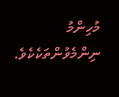މުހިންމު ނިންމެވުންތަކެކެވެ.